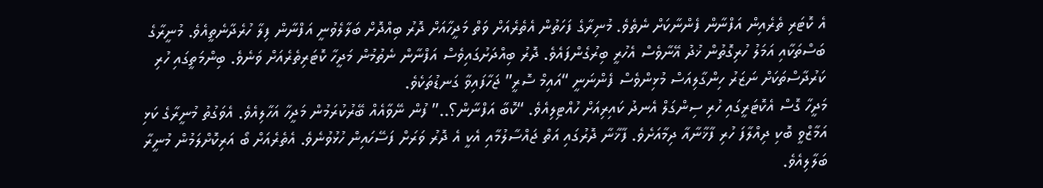އެ ކޮޓަރި ތެރެއިން އަފްނާން ފެންނާކަށް ނެތެވެ. މުނިރާގެ ފަހަތުން އެތެރެއަށް ވަތް މަދީހާއަށް ދޮރު ބިއްދޮށް ބަލާލެވުނީ އަފްނާން ފިލާ ހުރެދާނެތީއެވެ. މުނީރާގެ ބަސްތަކާއި އަމަލު ހުރިގޮތުން ޚުދު އޭނާވެސް އެހުރީ ބިރުގެންފައެވެ. ދޮރު ބިއްދަށުގައިވެސް އަފްނާން ނެތުމުން މަދީހާ ކޮޓަރިތެރެއަށް ވަނެވެ. ބިންމަތީގައި ހުރި ކަރުދާސްތަކަށް ނަޒަރު ހިންގާލިއަސް މުޅިންވެސް ފެންނަނީ “އައިމް ސޮރީ” ޖަހާފައިވާ ގަނޑުތަކެވެ.
މަދީހާ ގޮސް އެކޮޓަރީގައި ހުރި ސިންގަލް އެނދު ކައިރިއަށް ހުއްޓިލިއެވެ. “ކޮބާ އަފްނާން؟..” ފުން ނޭވާއެއް ބޭރުކުރަމުން މަދީހާ އަހާލިއެވެ. އެވަގުތު މުނީރާގެ ކަޅި އަމާޒްވީ ބޮކި ދިއްލާފަ ހުރި ފާޚާނާއާ ދިމާއަށެވެ. ފާޚާނާ ދޮރުގައި އަތް ޖައްސާލުމާއި އެކީ އެ ދޮރު ވަރަށް ފަސޭހައިން ހުޅުވުނެވެ. އެތެރެއަށް ބޯ އަރިކޮށްލަމުން މުނީރާ ބަލާލިއެވެ.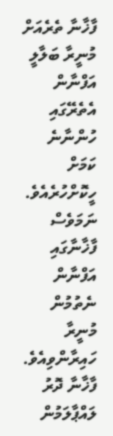ފާޚާނާ ތެރެއަށް މުނީރާ ބަލާލީ އަފްނާން އެތެރޭގައި ހުންނާނެ ކަމަށް ހީކޮށްހުރެއެވެ. ނަމަވެސް ފާޚާނާގައި އަފްނާން ނެތުމުން މުނީރާ ހައިރާންވިއެވެ. ފާޚާނާ ދޮރު ލައްޕާލަމުން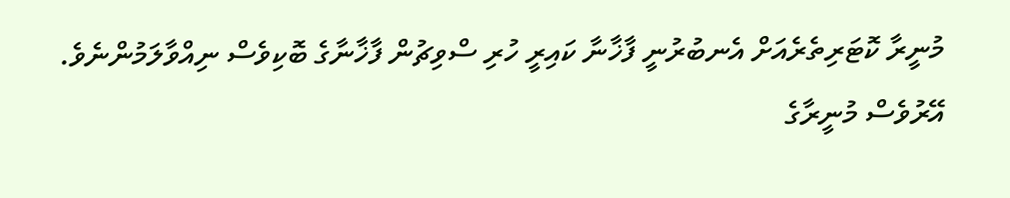މުނީރާ ކޮޓަރިތެރެއަށް އެނބުރުނީ ފާޚާނާ ކައިރީ ހުރި ސްވިޗުން ފާޚާނާގެ ބޮކިވެސް ނިއްވާލަމުންނެވެ. އޭރުވެސް މުނީރާގެ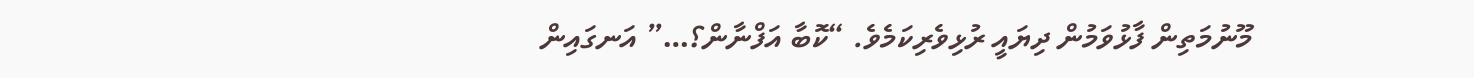މޫނުމަތިން ފާޅުވަމުން ދިޔައީ ރުޅިވެރިކަމެވެ. “ކޮބާ އަފްނާން؟…” އަނގައިން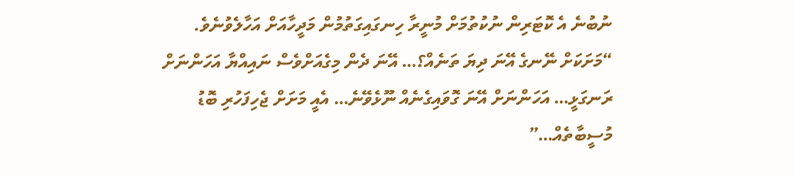ނުބުނެ އެ ކޮޓަރިން ނުކުތުމަށް މުނީރާ ހިނގައިގަތުމުން މަދީހާއަށް އަހާލެވުނެވެ.
“މަށަކަށް ނޭނގެ އޭނަ ދިޔަ ތަނެއް؟… އޭނަ ދެން މިގެއަށްވެސް ނައިއްޔާ އަހަންނަށް ރަނގަޅީ… އަހަންނަށް އޭނަ ގޮވައިގެނެއް ނޫޅެވޭނެ… އެއީ މަށަށް ޖެހިފަހުރި ބޮޑު މުސީބާތެއް…”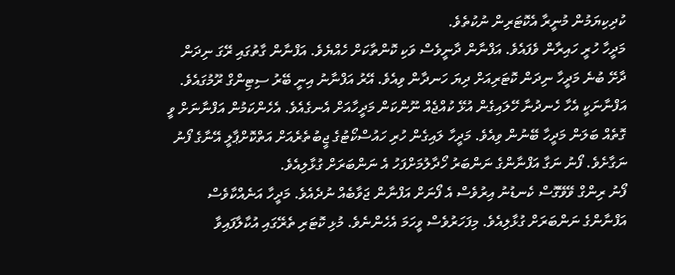ކުދިކިޔަމުން މުނީރާ އެކޮޓަރިން ނުކުތެވެ.
މަދީހާ ހުރީ ހައިރާން ވެފައެވެ. އަފްނާން ދާނީވެސް ވަކި ކޮންތާކަށް ހެއްޔެވެ. އަފްނާން ގާތުގައި ރޭގަ ނިދަން ދާށޭ ބުނެ މަދީހާ ނިދަން ކޮޓަރިއަށް ދިޔަ ހަނދާން ވިއެވެ. އޭރު އަފްނާނު އިނީ ބޭރު ސިޓިންގް ރޫމުގައެވެ. އަފްނާނަކީ އެހާ ހެނދުނާ ހޭލައިގެން އުޅޭ ކުއްޖެއް ނޫންކަން މަދީހާއަށް އެނގެއެވެ. އެހެންކަމުން އަފްނާނަށް ވީ ގޮތެއް ބަލަން މަދީހާ ބޭނުން ވިއެވެ. މަދީހާ ލައިގެން ހުރި ހައުސްކޯޓުގެ ޖީބުތެރެއަށް އަތްކޮށްޕާލީ އޭނާގެ ފޯނު ނަގާށެވެ. ފޯނު ނަގާ އަފްނާންގެ ނަންބަރު ހޯދާލުމަށްފަހު އެ ނަންބަރަށް ގުޅާލިއެވެ.
ފޯނު ރިންގް ވޭވޭގޮސް ކެނޑުނު އިރުވެސް އެ ފޯނަށް އަފްނާން ޖަވާބެއް ނުދެއެވެ. މަދީހާ އަނެއްކާވެސް އަފްނާންގެ ނަންބަރަށް ގުޅާލިއެވެ. މިފަހަރުވެސް ވީހަމަ އެހެންނެވެ. މުޅި ކޮޓަރި ތެރޭގައި އުކާލާފައިވާ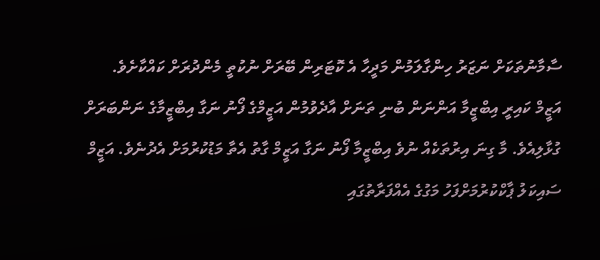ސާމާނުތަކަށް ނަޒަރު ހިންގާލަމުން މަދީހާ އެ ކޮޓަރިން ބޭރަށް ނުކުތީ މެންދުރަށް ކައްކާށެވެ.
އަޒީމް ކައިރީ އިބްޒީމާ އަންނަން ބުނި ތަނަށް އާދެވުމުން އަޒީމްގެ ފޯނު ނަގާ އިބްޒީމާގެ ނަންބަރަށް ގުޅާލިއެވެ. މާ ގިނަ އިރުތަކެއް ނުވެ އިބްޒީމާ ފޯނު ނަގާ އަޒީމް ގާތު އެތާ މަޑުކުރުމަށް އެދުނެވެ. އަޒީމް ސައިކަލު ޕާކްކުރުމަށްފަހު މަގުގެ އެއްފަރާތުގައި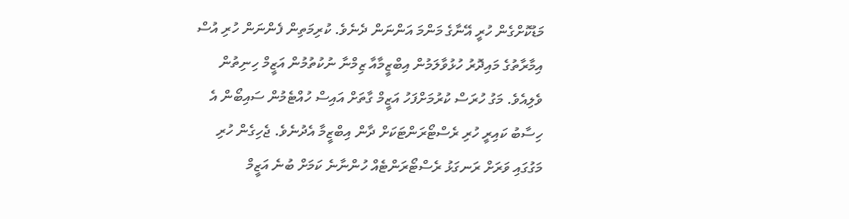މަޑުކޮށްގެން ހުރީ އޭނާގެ މަންމަ އަންނަން ދެނެވެ. ކުރިމަތިން ފެންނަން ހުރި އުސް އިމާރާތުގެ މައިދޮރު ހުޅުވާލަމުން އިބްޒީމާއާ ޒިމްނާ ނުކުތުމުން އަޒީމް ހިނިތުން ވެލިއެވެ. މަގު ހުރަސް ކުރުމަށްފަހު އަޒީމް ގާތަށް އައިސް ހުއްޓެމުން ސައިބޯން އެ ހިސާބު ކައިރީ ހުރި ރެސްޓޯރަންޓަކަށް ދާން އިބްޒީމާ އެދުނެވެ. ޖެހިގެން ހުރި މަގުގައި ވަރަށް ރަނގަޅު ރެސްޓޯރަންޓެއް ހުންނާނެ ކަމަށް ބުނެ އަޒީމް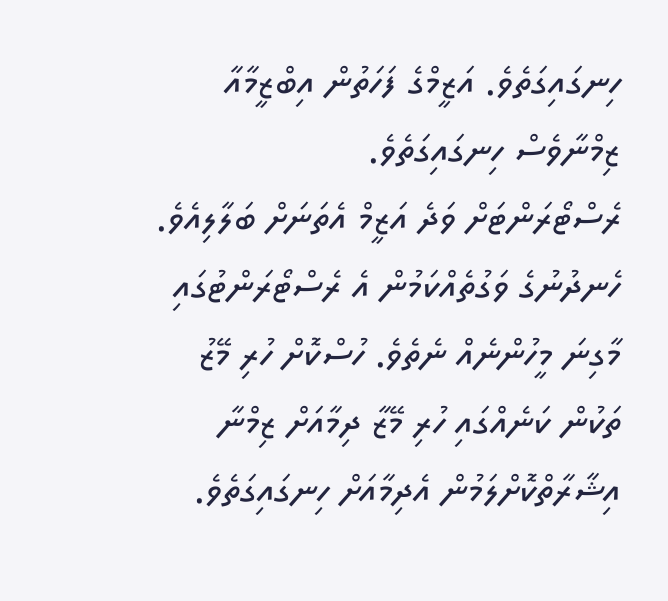ހިނގައިގަތެވެ. އަޒީމްގެ ފަހަތުން އިބްޒީމާއާ ޒިމްނާވެސް ހިނގައިގަތެވެ.
ރެސްޓޯރަންޓަށް ވަދެ އަޒީމް އެތަނަށް ބަލާލިއެވެ. ހެނދުނުގެ ވަގުތެއްކަމުން އެ ރެސްޓޯރަންޓުގައި މާގިނަ މީހުންނެއް ނެތެވެ. ހުސްކޮށް ހުރި މޭޒު ތަކުން ކަނެއްގައި ހުރި މޭޒާ ދިމާއަށް ޒިމްނާ އިޝާރާތްކޮށްލަމުން އެދިމާއަށް ހިނގައިގަތެވެ.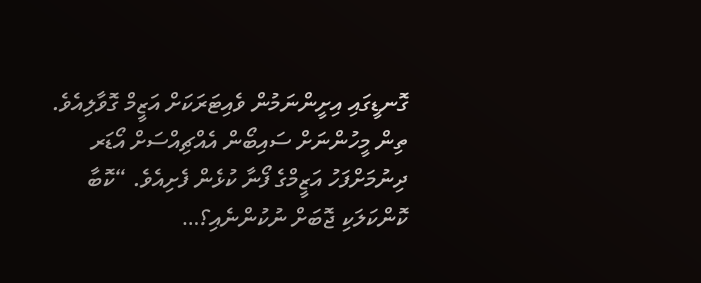ގޮނޑީގައި އިށީންނަމުން ވެއިޓަރަކަށް އަޒީމް ގޮވާލިއެވެ.
ތިން މީހުންނަށް ސައިބޯން އެއްޗިއްސަށް އޯޑަރ ދިނުމަށްފަހު އަޒީމްގެ ފޯނާ ކުޅެން ފެށިއެވެ. “ކޮބާ ކޮންކަލަކި ޖޮބަށް ނުކުންނެއި؟…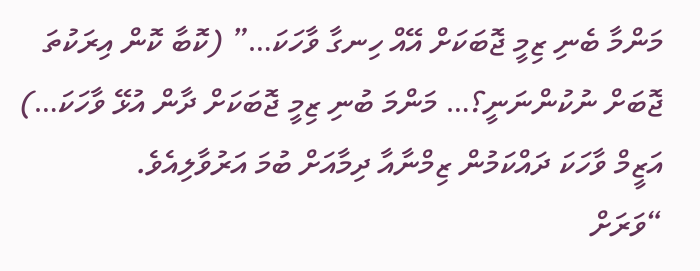މަންމާ ބެނި ޒިމީ ޖޮބަކަށް އޭއް ހިނގާ ވާހަކަ…” (ކޮބާ ކޮން އިރަކުތަ ޖޮބަށް ނުކުންނަނީ؟… މަންމަ ބުނި ޒިމީ ޖޮބަކަށް ދާން އުޅޭ ވާހަކަ…) އަޒީމް ވާހަކަ ދައްކަމުން ޒިމްނާއާ ދިމާއަށް ބުމަ އަރުވާލިއެވެ.
“ވަރަށް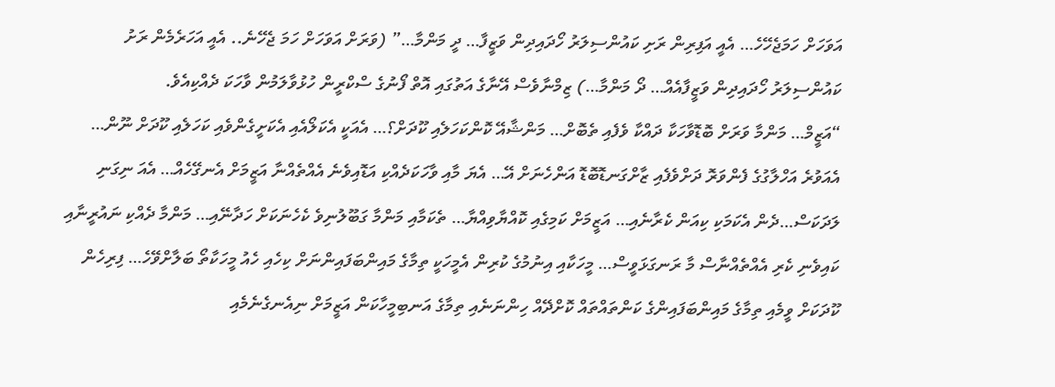އަވަހަށް ހަމަޖެހޭހެ… އެއީ އަފިރިން ރަށި ކައުންސިލަރު ހޯދައިދިން ވަޒީފާ… ދީ މަންމާ…” (ވަރަށް އަވަހަށް ހަމަ ޖެހޭނެ.. އެއީ އަހަރެމެން ރަށު ކައުންސިލަރު ހޯދައިދިން ވަޒީފާއެއް… ދޯ މަންމާ…) ޒިމްނާވެސް އޭނާގެ އަތުގައި އޮތް ފޯނުގެ ސްކްރީން ހުޅުވާލަމުން ވާހަކަ ދެއްކިއެވެ.
“އަޒީމް… މަންމާ ވަރަށް ބޮޑޮވާހަކާ ދައްކާ ވެފެއި ތެބޮށް… މަންޝާއޭ ކޮންކަހަލެއި ކޫދަށް؟… އެއަކީ އެކަލޯއެއި އެކަށީގެންވެއި ކަހަލެއި ކޫދަށް ނޫން… އެއަވުރެ އަހްލާގުގެ ފެންވަރޮ ދަށްވެފެއި ޒާށްގަނޑޮބޮޑޮ އަންހެނަށް އޭ… އެޔަ މާއި ވާހަކަދެއްކި އަޑޮއިވެނެ އެއްތެއްނާ އަޒީމަށް އެނގޭހެއް… އެއަ ނިގަނި ލަދަކަސް…ދެން އެކަމަކި ކިއަން ކެރާނެއި… އަޒީމަށް ކަމިގެއި ކޮއްޔާވިއްޔާ… ތެކަމާއި މަންމާ ގަބޫލުނިވެ ކެހެނަކަށް ހަދާނޭއި… މަންމާ ދެއްކި ނައުރީނާއި ކައިވެނި ކެރި އެއްތެއްނާސް މާ ރަނގަޅަވީސް… މީހަކާއި އިނުމުގެ ކުރިން އެމީހަކީ ތިމާގެ މައިންބަފައިންނަށް ކިހެއި ހެއު މީހަކާތޯ ބަލާށްވޭހެ… ފިރިހެން ކޫދަކަށް ވީމެއި ތިމާގެ މައިންބަފައިންގެ ކަންތައްތައް ކޮށްދޭއް ހިންނަނެއި ތިމާގެ އަނބިމީހާކަން އަޒީމަށް ނިއެނގެނެމެއި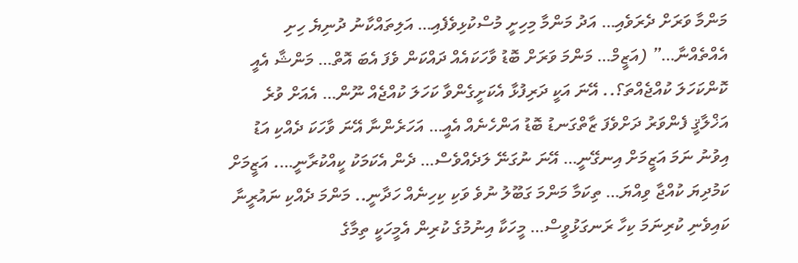މަންމާ ވަރަށް ދެރަވެއި… އަދު މަންމާ މިހިށީ މުސްކުޅިވެފެއި… އަލިތައްކާނު ދުނިޔެ ހިށި އެއްތެއްނާ…” (އަޒީމް… މަންމަ ވަރަށް ބޮޑު ވާހަކައެއް ދައްކަން ވެފަ އެބަ އޮތް… މަންޝާ އެއީ ކޮންކަހަލަ ކުއްޖެއްތަ؟.. އޭނަ އަކީ ދަރިފުޅާ އެކަށީގެންވާ ކަހަލަ ކުއްޖެއް ނޫން… އެއަށް ވުރެ އަޚްލާޤީ ފެންވަރު ދަށްވެފަ ޒާތްގަނޑު ބޮޑު އަންހެނެއް އެއީ… އަހަރެންނާ އޭނަ ވާހަކަ ދެއްކި އަޑު އިވުނު ނަމަ އަޒީމަށް އިނގޭނީ… އޭނަ ނުގަނޭ ލަދެއްވެސް… ދެން އެކަމަކު ކީއްކުރާނީ…. އަޒީމަށް ކަމުދިޔަ ކުއްޖާ ވިއްޔަ… ތިކަމާ މަންމަ ގަބޫލު ނުވެ ވަކި ކިހިނެއް ހަދާނީ.. މަންމަ ދެއްކި ނައުރީނާ ކައިވެނި ކުރިނަމަ ކިހާ ރަނގަޅުވީސް… މީހަކާ އިނުމުގެ ކުރިން އެމީހަކީ ތިމާގެ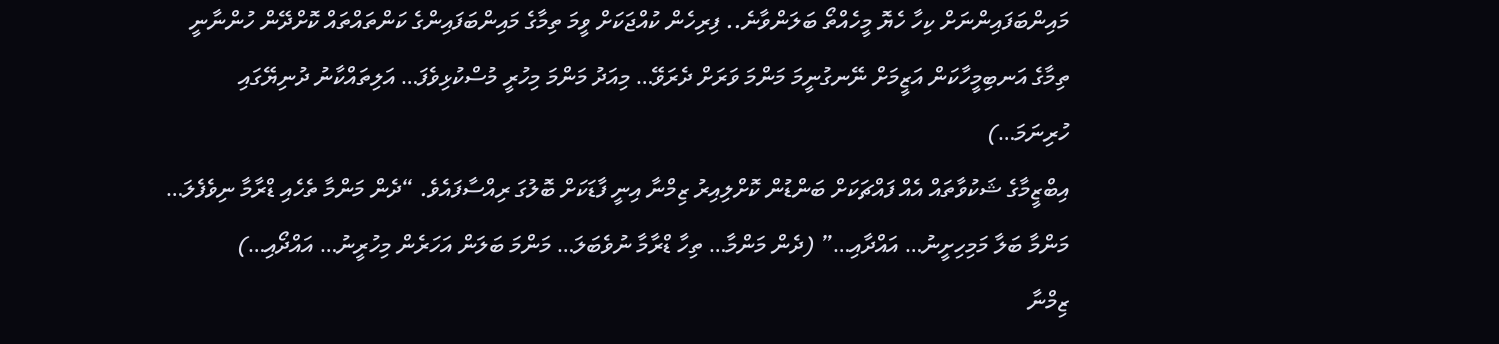މައިންބަފައިންނަށް ކިހާ ހެޔޮ މީހެއްތޯ ބަލަންވާނެ.. ފިރިހެން ކުއްޖަކަށް ވީމަ ތިމާގެ މައިންބަފައިންގެ ކަންތައްތައް ކޮށްދޭން ހުންނާނީ ތިމާގެ އަނބިމީހާކަން އަޒީމަށް ނޭނގުނީމަ މަންމަ ވަރަށް ދެރަވޭ… މިއަދު މަންމަ މިހުރީ މުސްކުޅިވެފަ… އަލިތައްކާނު ދުނިޔޭގައި ހުރިނަމަ…)
އިބްޒީމާގެ ޝަކުވާތައް އެއް ފައްޗަކަށް ބަންޑުން ކޮށްލިއިރު ޒިމްނާ އިނީ ފާޑަކަށް ބޮލުގަ ރިއްސާފައެވެ. “ދެން މަންމާ ތެހެއި ޑްރާމާ ނިވެފެލަ… މަންމާ ބަލާ މަމިހިށީނު… އައްދާއި…” (ދެން މަންމާ… ތިހާ ޑްރާމާ ނުވެބަލަ… މަންމަ ބަލަން އަހަރެން މިހުރީނު… އައްދޯއި…)
ޒިމްނާ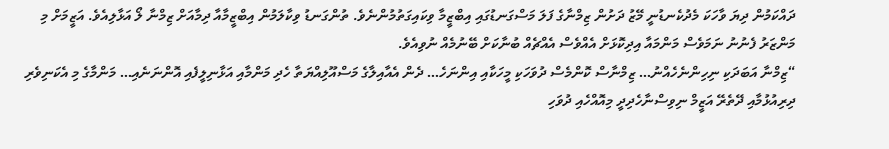ދައްކަމުން ދިޔަ ވާހަކަ މެދުކެނޑުނީ މޭޒު ދަށުން ޒިމްނާގެ ފަލަ މަސްގަނޑުގައި އިބްޒީމާ ވިކައިގަތުމުންނެވެ. ތުންގަނޑު ވިކާލަމުން އިބްޒީމާއާ ދިމާއަށް ޒިމްނާ ލޯ އަޅާލިއެވެ. އަޒީމަށް މި މަންޒަރު ފެނުނު ނަމަވެސް މަންމައާ އިދިކޮޅަށް އެއްވެސް އެއްޗެއް ބުނާކަށް ބޭނުމެއް ނުވިއެވެ.
“ޒިމްނާ އަބަދަކި ނިހިންނެހެއްނު… ޒިމްނާސް ކޮންމެސް ދުވަހަކި މީހަކާއި އިންނަހެ… ދެން އެއާއިލާގެ މަސްއޫލިއްޔަތާ ހެދި މަންމާއި އަޅާނިލީފެއި އޮންނަނެއި… މަންމާގެ މި އެކަނިވެރި ދިރިއުޅުމާއި ދޭތެރޭ އަޒީމް ނިވިސްނާހެދިދީ މިއޮއްހެއި ދުވަހި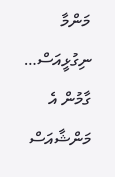މަންމާ ނިގުޅީއަސް… ގާމުން އެ މަންޝާއަސް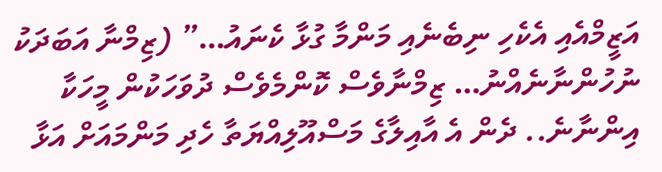އަޒީމްއެއި އެކެހި ނިބެނެއި މަންމާ ގުޅާ ކެނައު…” (ޒިމްނާ އަބަދަކު ނުހުންނާނެއްނު… ޒިމްނާވެސް ކޮންމެވެސް ދުވަހަކުން މީހަކާ އިންނާނެ.. ދެން އެ އާއިލާގެ މަސްއޫލިއްޔަތާ ހެދި މަންމައަށް އަޅާ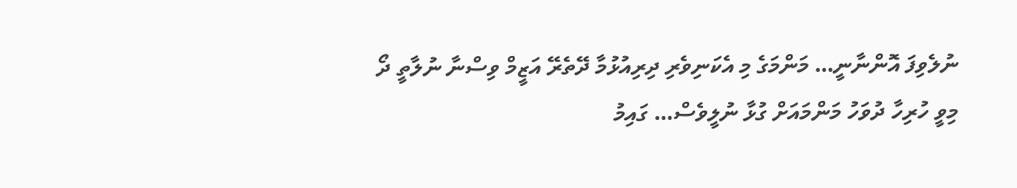ނުލެވިފަ އޮންނާނީ… މަންމަގެ މި އެކަނިވެރި ދިރިއުޅުމާ ދޭތެރޭ އަޒީމް ވިސްނާ ނުލާތީ ދޯ މިވީ ހުރިހާ ދުވަހު މަންމައަށް ގުޅާ ނުލީވެސް… ގައިމު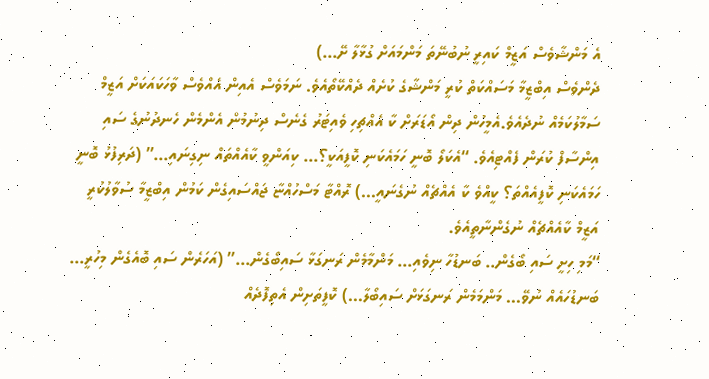އެ މަންޝާވެސް އަޒީމް ކައިރީ ނުބުނޭތަ މަންމައަށް ގުޅާލާ ށޭ…)
ދެންވެސް އިބްޒީމާ މަސައްކަތް ކުރީ މަންޝާގެ ކުށެއް ދެއްކޭތޯއެވެ. ނަމަވެސް އެއިން އެއްވެސް ވާހަކައަކަށް އަޒީމް ސަމާލުކަމެއް ނުދެއެވެ.އެމީހުން ދިން އޯޑަރަށް ކާ އެއްޗިހި ވެއިޓަރު ގެނެސް ދިނުމުން އެންމެން ހެނދުނުގެ ސައި އިންސާފް ކުރަން ފެއްޓިއެވެ. “އެކަލޯ ބޮނީ ހަމައެކަނި ކޮފީއަކީ؟… ކިއަންވީ ކާއެއްތައް ނިގިނައި…” (ދަރިފުޅު ބޮނީ ހަމައެކަނި ކޮފީއެއްތަ؟ ކީއްވެ ކާ އެއްޗެއް ނުގެނައީ…) ރޮއްޓާ މަސްހުއްޏާ ޖައްސައިގެން ކަމުން އިބްޒީމާ ސުވާލުކުރީ އަޒީމް ކާއެއްޗެއް ނުގެންނާތީއެވެ.
“މަމި ހިށީ ސައި ބޯގެން.. ބަނޑުހާ ނިވެއި… މަންމާމެން ރަނގަޅާ ސައިބޯގެން…” (އަހަރެން ސައި ބޮއެގެން މިހުރީ… ބަނޑުހައެއް ނުވޭ… މަންމަމެން ރަނގަޅަށް ސައިބޯލާ…) ކޮފީތަށިން އެތިފޮދެއް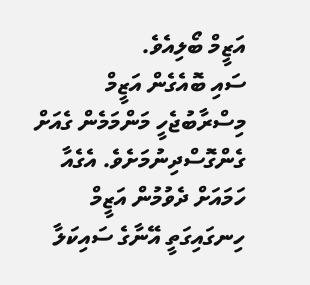އަޒީމް ބޯލިއެވެ.
ސައި ބޮއެގެން އަޒީމް މިސްރާބުޖެހީ މަންމަމެން ގެއަށް ގެންގޮސްދިނުމަށެވެ. އެގެއާ ހަމައަށް ދެވުމުން އަޒީމް ހިނގައިގަތީ އޭނާގެ ސައިކަލާ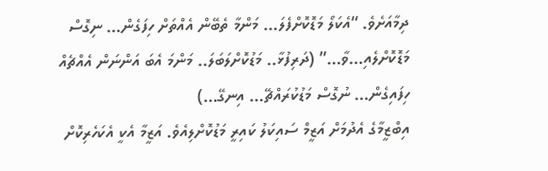ދިމާއަށެވެ. “އެކަލޯ މަޑޮކޮށްފެލަ… މަންމާ ތެބޭން އެއްތަށް ހިފަގެން… ނިގޮސް މަޑޮކޮށްލެއި…ވާ…” (ދަރިފުޅާ.. މަޑުކޮށްލަބަލަ.. މަންމަ އެބަ އަންނަން އެއްޗެއް ހިފައިގެން… ނުގޮސް މަޑުކުރައްޗޭ… އިނގޭ…)
އިބްޒީމާގެ އެދުމަށް އަޒީމް ސައިކަލު ކައިރީ މަޑުކޮށްލިއެވެ. އަޒީމާ އެކީ އެކަހެރިކޮށް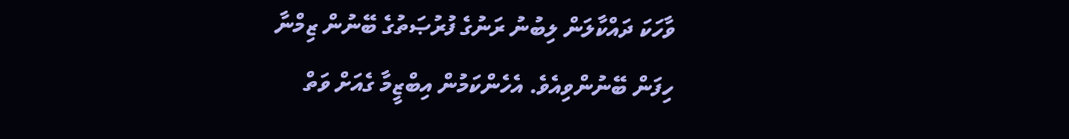ވާހަކަ ދައްކާލަން ލިބުނު ރަނުގެ ފުރުޞަތުގެ ބޭނުން ޒިމްނާ ހިފަން ބޭނުންވިއެވެ. އެހެންކަމުން އިބްޒީމާ ގެއަށް ވަތް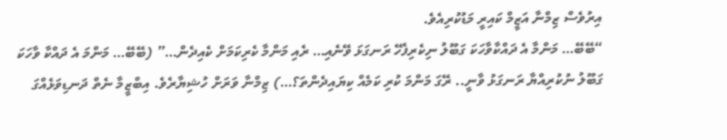އިރުވެސް ޒިމްނާ އަޒީމް ކައިރީ މަޑުކުރިއެވެ.
“ބޭބޭ… މަންމާ އެ ދައްކާވާހަކަ ގަބޫލު ނިކެރިފެހޭ ރަނގަޅަ ވޭނެއި… ރެއި މަންމާ ކެރިކަމަށް ކެއިދެން…” (ބޭބޭ… މަންމަ އެ ދައްކާ ވާހަކަ ގަބޫލު ނުކުރިއްޔާ ރަނގަޅު ވާނީ.. ރޭގަ މަންމަ ކުރި ކަމެއް ކިޔައިދެންތަ؟…) ޒިމްނާ ވަރަށް ހުޝިޔާރެވެ. އިބްޒީމާ ނެތް ދަނޑިވަޅެއްގަ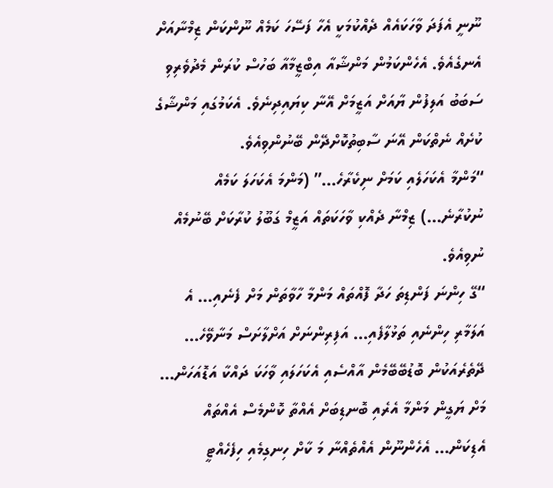ނޫނީ އެފަދަ ވާހަކައެއް ދެއްކުމަކީ އެހާ ފަސޭހަ ކަމެއް ނޫންކަން ޒިމްނާއަށް އެނގެއެވެ. އެހެންކަމުން މަންޝާއާ އިބްޒީމާއާ ބަހުސް ކުރަން މެދުވެރިވި ސަބަބު އަލިފުން ޔާއަށް އަޒީމަށް އޭނާ ކިޔައިދިނެވެ. އެކަމުގައި މަންޝާގެ ކުށެއް ނެތްކަން އޭނަ ސާބިތުކޮށްދޭން ބޭނުންވިއެވެ.
“މަންމާ އެކަހަލެއި ކަމަށް ނިކެރާހެ…” (މަންމަ އެކަހަލަ ކަމެއް ނުކުރާނެ…) ޒިމްނާ ދެއްކި ވާހަކަތައް އަޒީމް ގަބޫލު ކުރާކަށް ބޭނުމެއް ނުވިއެވެ.
“ގޭ ހިންނަ ފަންޑިތަ ހަދާ ފޮއްތައް މަންމާ ހާވާތަން މަށް ފެނެއި… އެ އަލަމާރި ހިންނެއި ތަޅުލާފެއި… އަފިރިންނަށް އަށްލާށަސް މަނާވޭހެ… ދޭތެރެއަކުން ބޮޑުބޭބޭމެން އާއްސެއި އެކަހަލައި ވާހަކަ ދައްކާ އަޑޮއަހަން… މަށް ޔަގީން މަންމާ އެރެއި ބޮނޑިބަށް އެއްތާ ކޮންމެސް އެއްތައް އެޑިކަން… އެހެންނޫން އެއްތެއްނާ މަ ކާށް ހިނގިމެއި ހިފެހެއްޓީ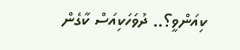ކިއަންވީ؟.. ދުވަހަކިއަސް ކާގެން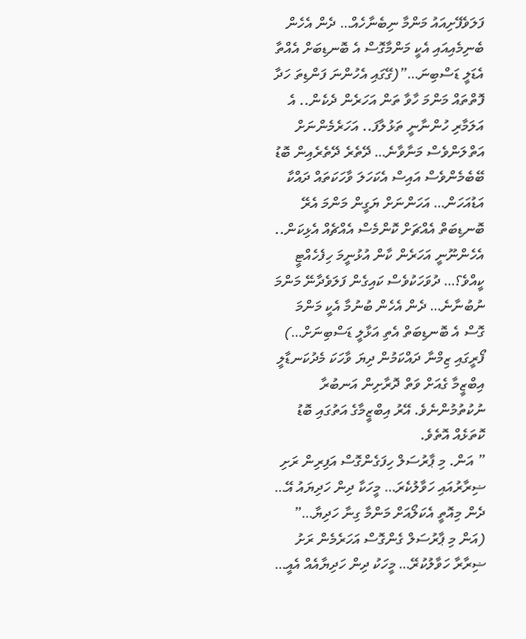ފަލަވެފޭށިއައު މަންމާ ނިބެނާހެއް… ދެން އެހެން ބެނިމެއިއައި އެކީ މަންމާގޮސް އެ ބޮނޑިބަށް އެއްތާ އެޑަލީ ޑަސްބިނަ…”(ގޭގައި އެހުންނަ ފަންޑިތަ ހަދާ ފޮތްތައް މަންމަ ހާވާ ތަން އަހަރެން ދެކެން.. އެ އަލަމާރި ހުންނާނީ ތަޅުލާފަ.. އަހަރެމެންނަށް އަތްލަންވެސް މަނާވާނެ… ދޭތެރެ ދޭތެރެއިން ބޮޑު ބޭބެމެންވެސް އައިސް އެކަހަލަ ވާހަކަތައް ދައްކާ އަޑުއަހަން… އަހަންނަށް ޔަގީން މަންމަ އެރޭ ބޮނޑިބަތް އެއްޗަށް ކޮންމެސް އެއްޗެއް އެޅިކަން.. އެހެންނޫނީ އަހަރެން ކާން އުޅުނީމަ ހިފެހެއްޓީ ކީއްވެ؟… ދުވަހަކުވެސް ކައިގެން ފަލަވެދާނޭ މަންމަ ނުބުނާނެ… ދެން އެހެން ބުނުމާ އެކީ މަންމަ ގޮސް އެ ބޮނޑިބަތް އެތި އަޅާލީ ޑަސްބިނަށް…) ފޯރީގައި ޒިމްނާ ދައްކަމުން ދިޔަ ވާހަކަ މެދުކަނޑާލީ އިބްޒީމާ ގެއަށް ވަތް ދޮރާށިން އަނބުރާ ނުކުތުމުންނެވެ. އޭރު އިބްޒީމާގެ އަތުގައި ބޮޑު ކޮތަޅެއް އޮތެވެ.
” އަން. މި ޕާރުސަލް ހިފަގެންގޮސް އަފިރިން ރަށި ޟިރާރުއައި ހަވާލުކެރަ… މީހަކާ ދިން ހަދިޔައު އޭ… ދެން މިއޮތީ އެކަލޯއަށް މަންމާ ގިނާ ހަދިޔާ…” (އަން މި ޕާރުސަލް ގެންގޮސް އަހަރެމެން ރަށު ޟިރާރާ ހަވާލުކުރޭ… މީހަކު ދިން ހަދިޔާއެއް އެއީ…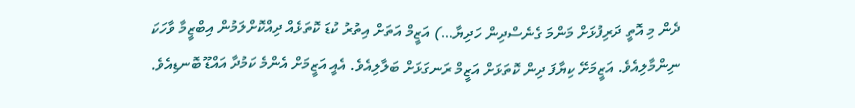ދެން މި އޮތީ ދަރިފުޅަށް މަންމަ ގެނެސްދިން ހަދިޔާ…) އަޒީމް އަތަށް އިތުރު ކުޑަ ކޮތަޅެއް ދިއްކޮށްލަމުން އިބްޒީމާ ވާހަކަ ނިންމާލިއެވެ. އަޒީމަށޭ ކިޔާފަ ދިން ކޮތަޅަށް އަޒީމް ރަނގަޅަށް ބަލާލިއެވެ. އެއީ އަޒީމަށް އެންމެ ކަމުދާ އައްޑޫ ބޮނޑިއެވެ.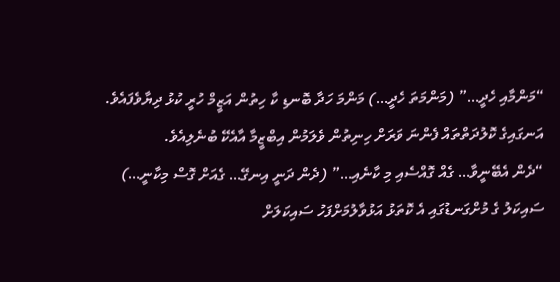“މަންމާއި ހެދީ…” (މަންމަތަ ހެދީ…) މަންމަ ހަދާ ބޮނޑި ކާ ހިތުން އަޒީމް ހުރީ ކުޅު ދިޔާވެފައެވެ. އަނގައިގެ ކޮލުދަތްތައް ފެންނަ ވަރަށް ހިނިތުން ވެލަމުން އިބްޒީމާ އާއެކޭ ބުނެލިއެވެ.
“ދެން އެބޭނީވާ… ގެއް ގޮއްސެއި މި ކާނެއި…” (ދެން ދަނީ އިނގޭ… ގެއަށް ގޮސް މިކާނީ…) ސައިކަލު ގެ މުށްގަނޑުގައި އެ ކޮތަޅު އަޅުވާލުމަށްފަހު ސައިކަލަށް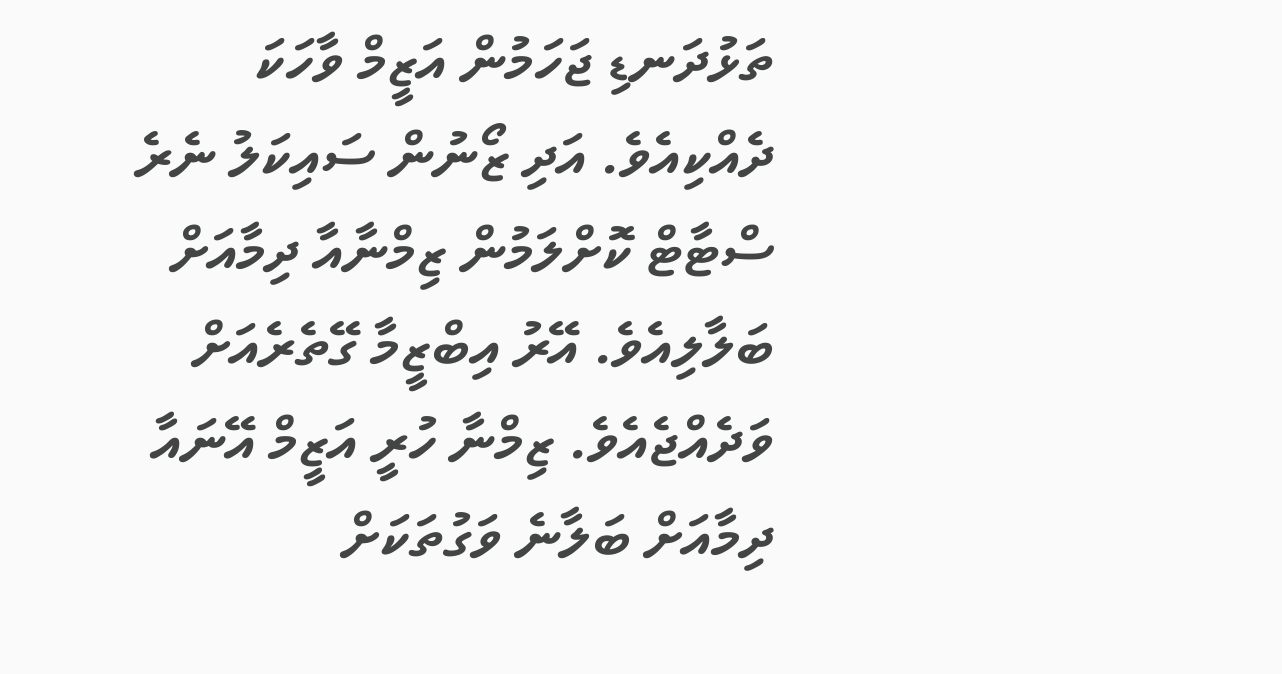ތަޅުދަނޑި ޖަހަމުން އަޒީމް ވާހަކަ ދެއްކިއެވެ. އަދި ޒޯނުން ސައިކަލު ނެރެ ސްޓާޓް ކޮށްލަމުން ޒިމްނާއާ ދިމާއަށް ބަލާލިއެވެ. އޭރު އިބްޒީމާ ގޭތެރެއަށް ވަދެއްޖެއެވެ. ޒިމްނާ ހުރީ އަޒީމް އޭނައާ ދިމާއަށް ބަލާނެ ވަގުތަކަށް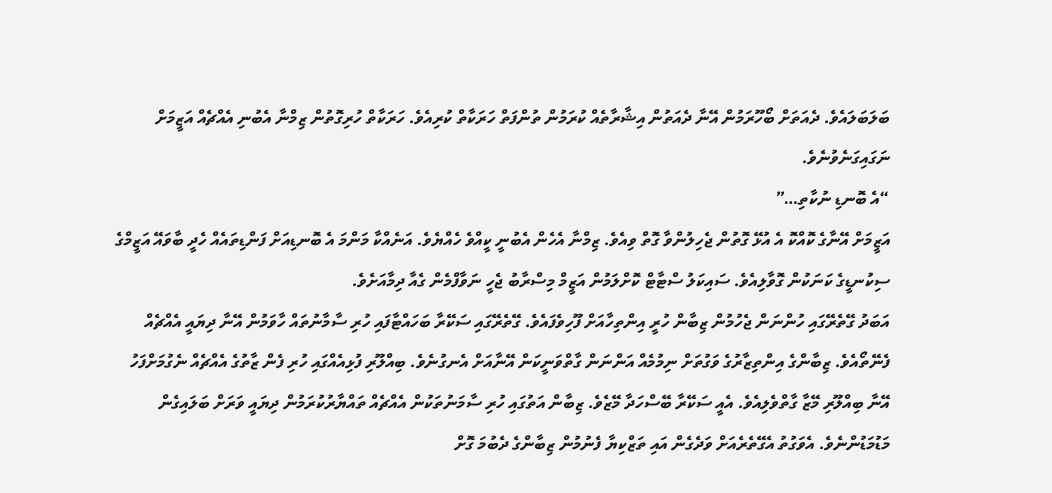ބަލަބަލައެވެ. ދެއަތަށް ބޯހޫރަމުން އޭނާ ދެއަތުން އިޝާރާތެއް ކުރަމުން ތުންފަތް ހަރަކާތް ކުރިއެވެ. ހަރަކާތް ހުރިގޮތުން ޒިމްނާ އެބުނި އެއްޗެއް އަޒީމަށް ނަގައިގަނެވުނެވެ.
“އެ ބޮނޑި ނުކާތި…”
އަޒީމަށް އޭނާގެ ކޮއްކޮ އެ އުޅޭ ގޮތުން ޖެހިލުންވާ ގޮތް ވިއެވެ. ޒިމްނާ އެހެން އެބުނީ ކީއްވެ ހެއްޔެވެ. އަނެއްކާ މަންމަ އެ ބޮނޑިއަށް ފަންޑިތައެއް ހެދީ ބާވައޭ އަޒީމްގެ ސިކުނޑީގެ ކަނަކުން ގޮވާލިއެވެ. ސައިކަލު ސްޓާޓް ކޮށްލަމުން އަޒީމް މިސްރާބު ޖެހީ ނަވާފްމެން ގެއާ ދިމާއަށެވެ.
އަބަދު ގޭތެރޭގައި ހުންނަން ޖެހުމުން ޒިބާން ހުރީ އިންތިހާއަށް ފޫހިވެފައެވެ. ގޭތެރޭގައި ސަކޭރާ ބަހައްޓާފައި ހުރި ސާމާނުތައް ހާވަމުން އޭނާ ދިޔައީ އެއްޗެއް ފެނޭތޯއެވެ. ޒިބާންގެ އިންތިޒާރުގެ ވަގުތަށް ނިމުމެއް އަންނަން ގާތްވަނީކަން އޭނާއަށް އެނގުނެވެ. ބިއްލޫރި ފުޅިއެއްގައި ހުރި ފެން ޒާތުގެ އެއްޗެއް ނެގުމަށްފަހު އޭނާ ބިއްލޫރި މޭޒާ ގާތްވެލިއެވެ. އެއީ ސަކޭރާ ބޭސްހަދާ މޭޒެވެ. ޒިބާން އަތުގައި ހުރި ސާމަނުތަކުން އެއްޗެއް ތައްޔާރުކުރަމުން ދިޔައީ ވަރަށް ބަލައިގެން މަޑުމަޑުންނެވެ. އެވަގުތު އެގޭތެރެއަށް ވަދެގެން އައި ތަޒްކިޔާ ފެނުމުން ޒިބާންގެ ދެބުމަ ގޮށް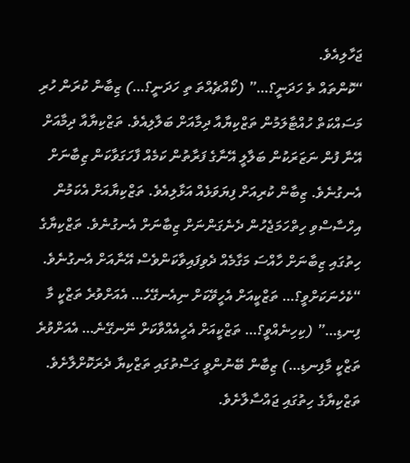ޖަހާލިއެވެ.
“ކޮންތައް ތެ ހަދަނީ؟…” (ކޯއްޗެއްތަ ތި ހަދަނީ؟…) ޒިބާން ކުރަން ހުރި މަސައްކަތް ހުއްޓާލަމުން ތަޒްކިޔާއާ ދިމާއަށް ބަލާލިއެވެ. ތަޒްކިޔާއާ ދިމާއަށް އޭނާ ފުން ނަޒަރަކުން ބަލާލީ އޭނާގެ ފަރާތުން ކަމެއް ފާހަގަވާކަން ޒިބާނަށް އެނގުނެވެ. ޒިބާން ކުރިއަށް ފިޔަވަޅެއް އަޅާލިއެވެ. ތަޒްކިޔާއަށް އެކަމުން އިހްސާސްވި ހިތްހަމަޖެހުން ދެނެގަންނަށް ޒިބާނަށް އެނގުނެވެ. ތަޒްކިޔާގެ ހިތުގައި ޒިބާނަށް ހާއްސަ މަގާމެއް ދެވިފައިވާކަންވެސް އޭނާއަށް އެނގުނެވެ.
“ކެހެނަކަށްވީ؟… ތަޒްކީއަށް އެހީވޭކަށް ނިއެނގޭހެ… އެއަށްވުރެ ތަޒްކީ މާ ފިނޑި…” (ކިހިނެއްވީ؟… ތަޒްކީއަށް އެހީއެއްވާކަށް ނޭނގޭނެ… އެއަށްވުރެ ތަޒްކީ މާފިނޑި…) ޒިބާން ބޭނުންވީ ގަސްތުގައި ތަޒްކިޔާ ދެރަކޮށްލާށެވެ. ތަޒްކިޔާގެ ހިތުގައި ޖައްސާލާށެވެ.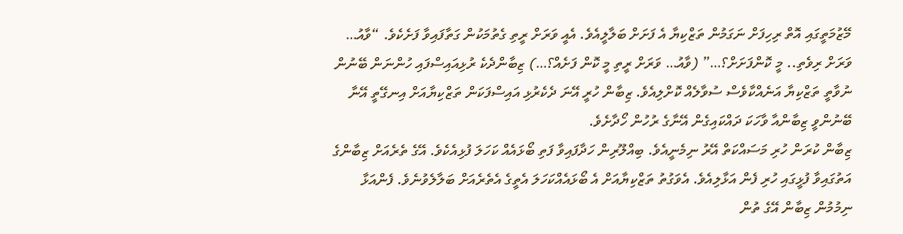މޭޒުމަތީގައި އޮތް ރިހިފަށް ނަގަމުން ތަޒްކިޔާ އެ ފަށަށް ބަލާލީއެވެ. އެއީ ވަރަށް ރީތި ގެތުމަކުން ގަތާފައިވާ ފަށެކެވެ. “ވާއު… ވަރަށް ރިވެތި.. މީ ކޮންފަށަށް؟…” (ވާއު… ވަރަށް ރީތި މީ ކޮން ފަށެއް؟…) ޒިބާންދެކެ ރުޅިއައިސްފައި ހުންނަން ބޭނުން ނުވާތީ ތަޒްކިޔާ އަނެއްކާވެސް ސުވާލެއް ކޮށްލިއެވެ. ޒިބާން ހުރީ އޭނަ ދެކެރުޅި އައިސްފަކަން ތަޒްކިޔާއަށް އިނގޭތީ އޭނާ ބޭނުންވީ ޒިބާންއާ ވާހަކަ ދައްކައިގެން އޭނާގެ ރުހުން ހޯދާށެވެ.
ޒިބާން ކުރަން ހުރި މަސައްކަތް އޭރު ނިމެނީއެވެ. ބިއްލޫރިން ހަދާފައިވާ ފަތި ބޯޅައެއް ކަހަލަ ފުޅިއެކެވެ. އޭގެ ތެރެއަށް ޒިބާންގެ އަތުގައިވާ ފުޅީގައި ހުރި ފެން އަޅާލިއެވެ. އެވަގުތު ތަޒްކިޔާއަށް އެ ބޯޅައެއްކަހަލަ އެތީގެ އެތެރެއަށް ބަލާލެވުނެވެ. ފެންއަޅާ ނިމުމުން ޒިބާން އޭގެ ތުން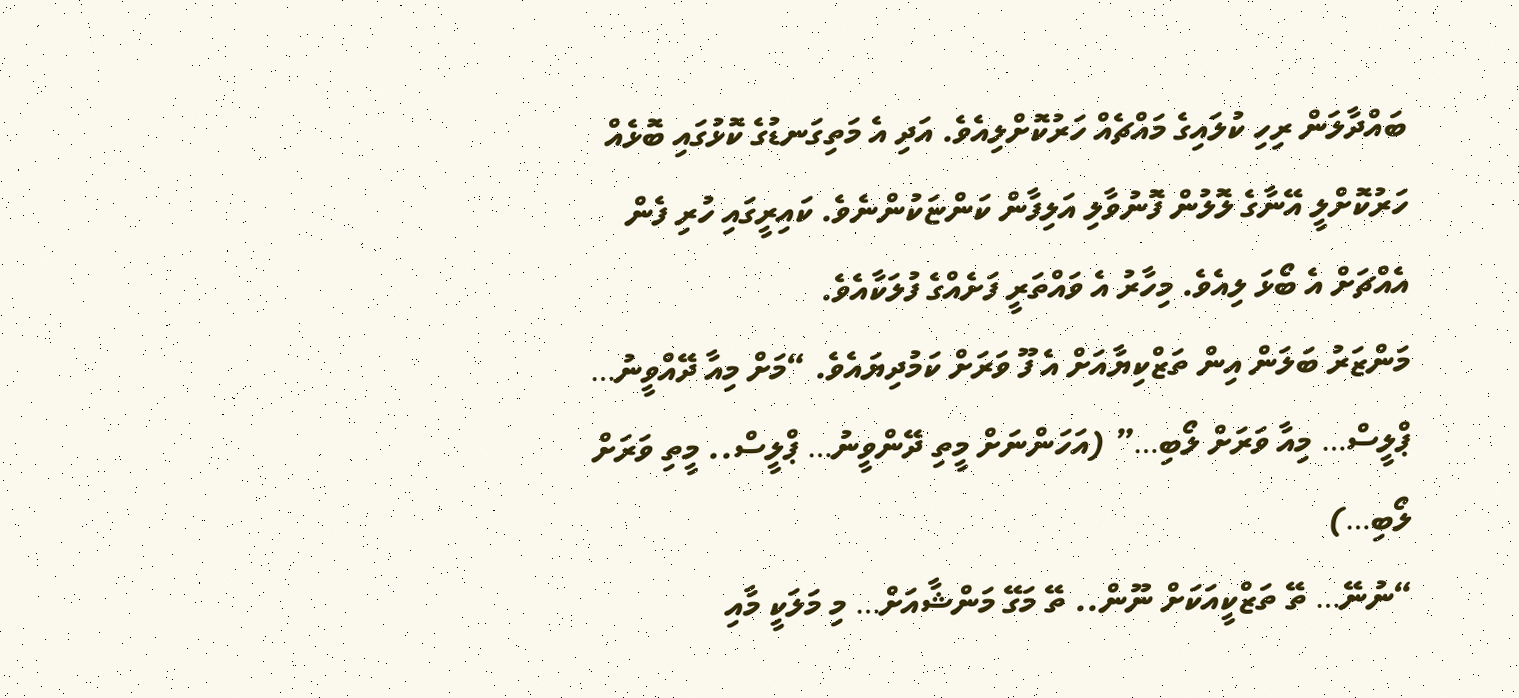ބައްދާލަން ރިހި ކުލައިގެ މައްޗެއް ހަރުކޮށްލިއެވެ. އަދި އެ މަތިގަނޑުގެ ކޮޅުގައި ބޮޅެއް ހަރުކޮށްލީ އޭނާގެ ލޮލުން ފޮނުވާލި އަލިފާން ކަންޏަކުންނެވެ. ކައިރީގައި ހުރި ފެން އެއްޗަށް އެ ބޯޅަ ލިއެވެ. މިހާރު އެ ވައްތަރީ ފަށެއްގެ ފުލަކާއެވެ.
މަންޒަރު ބަލަން އިން ތަޒްކިޔާއަށް އެ ފޫ ވަރަށް ކަމުދިޔައެވެ. “މަށް މިއާ ދޭއްވީނު… ޕްލީސް… މިއާ ވަރަށް ލޯބި…” (އަހަންނަށް މީތި ދޭންވީނު… ޕްލީސް.. މީތި ވަރަށް ލޯބި…)
“ނުނޭ… ތޭ ތަޒްކީއަކަށް ނޫން.. ތޭ މަގޭ މަންޝާއަށް… މި މަލަކީ މާއި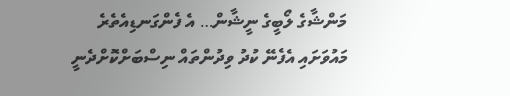މަންޝާގެ ލޯބީގެ ނީޝާން… އެ ފެންގަނޑިއެތެރެ މައުވަށައި އެފެނޭ ކުދު ވިދުންތައް ނިސްބަށްކޮށްދެނީ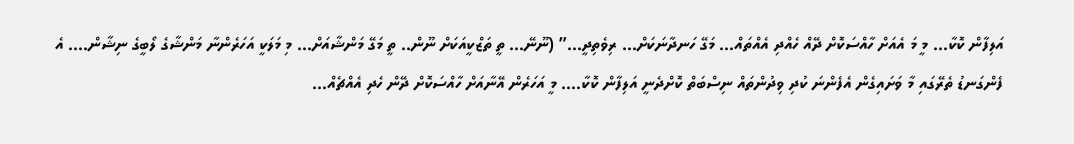އަލިފާން ކޮކާ… މީ މަ އެއަށް ހާއްސަކޮށް ދޭއް ހެއްދި އެއްތައް… މަގޭ ހަނދާނަކަށް… ރިވެތިދީ…” (ނޫނޭ… ތީ ތަޒްކީއަކަށް ނޫން.. ތީ މަގޭ މަންޝާއަށް… މި މަލަކީ އަހަރެންނާ މަންޝާގެ ލޯބީގެ ނިޝާން…. އެ ފެންގަނޑު ތެރޭގައި މާ ވަށައިގެން އެފެންނަ ކުދި ވިދުންތައް ނިސްބަތް ކޮށްދެނީ އަލިފާން ކޮކާ…. މީ އަހަރެން އޭނާއަށް ހާއްސަކޮށް ދޭން ހެދި އެއްޗެއް…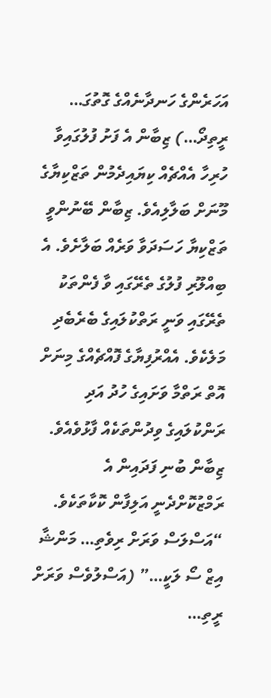އަހަރެންގެ ހަނދާނެއްގެ ގޮތުގަ… ރީތިދޯ…) ޒިބާން އެ ފަށު ފުލުގައިވާ ހުރިހާ އެއްޗެއް ކިޔައިދެމުން ތަޒްކިޔާގެ މޫނަށް ބަލާލިއެވެ. ޒިބާން ބޭނުންވީ ތަޒްކިޔާ ހަސަދަވާ ވަރެއް ބަލާށެވެ. އެ ބިއްލޫރި ފުލުގެ ތެރޭގައި ވާ ފެންތަކު ތެރޭގައި ވަނީ ރަތްކުލައިގެ ބެރެބެދި މަލެކެވެ. އެއްރުފިޔާގެ ފޮއްޗެއްގެ މިނަށް އޮތް ރަތްމާ ވަށައިގެ ހުދު އަދި ރަންކުލައިގެ ވިދުންތަކެއް ފާޅުވެއެވެ. ޒިބާން ބުނި ފަދައިން އެ ރަމްޒުކޮށްދެނީ އަލިފާން ކޮކާތަކެވެ.
“އަސްލަސް ވަރަށް ރިވެތި… މަންޝާ އިޒް ސޯ ލަކީ…” (އަސްލުވެސް ވަރަށް ރީތި…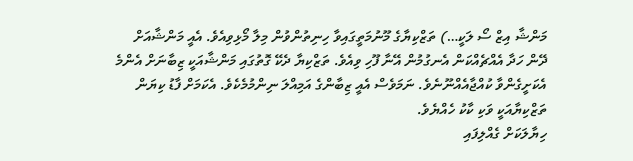މަންޝާ އިޒް ސޯ ލަކީ…) ތަޒްކިޔާގެ މޫނުމަތީގައިވާ ހިނިތުންވުން މިލާ މޯޅިވިއެވެ. އެއީ މަންޝާއަށް ދޭން ހަދާ އެއްޗެއްކަން އެނގުމުން އޭނާ ފޫހި ވިއެވެ. ތަޒްކިޔާ ދެކޭ ގޮތުގައި މަންޝާއަކީ ޒިބާނަށް އެންމެ އެކަށީގެންވާ ކުއްޖާއެއްނޫނެވެ. ނަމަވެސް އެއީ ޒިބާންގެ އަމިއްލަ ނިންމުމެކެވެ. އެކަމަށް ފާޑު ކިޔަން ތަޒްކިޔާއަކީ ވަކި ކާކު ހެއްޔެވެ.
ހިޔާލަކަށް ގެއްލިފައި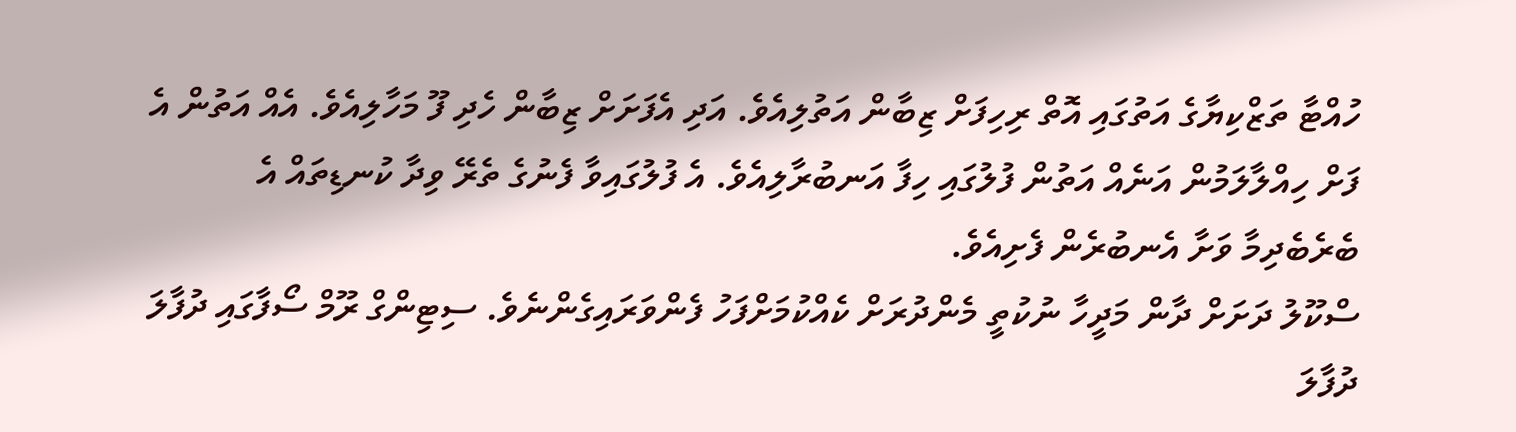ހުއްޓާ ތަޒްކިޔާގެ އަތުގައި އޮތް ރިހިފަށް ޒިބާން އަތުލިއެވެ. އަދި އެފަށަށް ޒިބާން ހެދި ފޫ މަހާލިއެވެ. އެއް އަތުން އެ ފަށް ހިއްލާލަމުން އަނެއް އަތުން ފުލުގައި ހިފާ އަނބުރާލިއެވެ. އެ ފުލުގައިވާ ފެނުގެ ތެރޭ ވިދާ ކުނޑިތައް އެ ބެރެބެދިމާ ވަށާ އެނބުރެން ފެށިއެވެ.
ސްކޫލު ދަށަށް ދާން މަދީހާ ނުކުތީ މެންދުރަށް ކެއްކުމަށްފަހު ފެންވަރައިގެންނެވެ. ސިޓިންގް ރޫމް ސޯފާގައި ދުފާލަ ދުފާލަ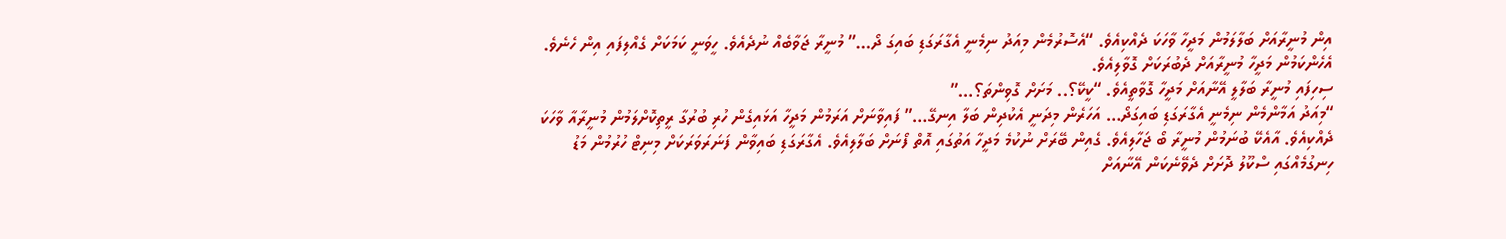އިން މުނީރާއަށް ބަލާލަމުން މަދީހާ ވާހަކަ ދެއްކިއެވެ. “އެސޮރުމެން މިއަދު ނިމެނީ އެގާރަގަޑި ބައިގަ ދޯ…” މުނީރާ ޖަވާބެއް ނުދެއެވެ. ހީވަނީ ކަމަކަށް ގެއްލިފައި އިން ހެނެވެ. އެހެންކަމުން މަދީހާ މުނީރާއަށް ދެބުރަކަށް ގޮވާލިއެވެ.
ސިހިފައި މުނީރާ ބަލާލީ އޭނާއަށް މަދީހާ ގޮވާތީއެވެ. “ކީކޭ؟.. މަށަށް ގޮވިންތަ؟…”
“މިއަދު އަމާންމެން ނިމެނީ އެގާރަގަޑި ބައިގަދޯ… އަހަރެން މިދަނީ އެކުދިން ބަލާ އިނގޭ…” ފައިވާނަށް އަރަމުން މަދީހާ އަޅައިގެން ހުރި ބުރުގާ ރީތިކޮށްލަމުން މުނީރާއާ ވާހަކަ ދެއްކިއެވެ. އާއެކޭ ބުނަމުން މުނީރާ ބޯ ޖަހާލިއެވެ. ގެއިން ބޭރަށް ނުކުމެ މަދީހާ އަތުގައި އޮތް ފޯނަށް ބަލާލިއެވެ. އެގާރަގަޑި ބައިވާން ފަނަރަވަރަކަށް މިނިޓް ހުރުމުން މަޑު ހިނގުމެއްގައި ސްކޫލު ދޮށަށް ދެވޭނެކަން އޭނާއަށް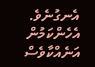އެނގުނެވެ. އެހެންކަމުން އަނެއްކާވެސް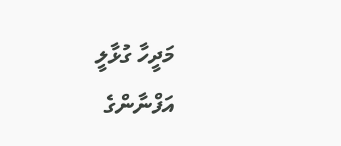މަދީހާ ގުޅާލީ އަފްނާންގެ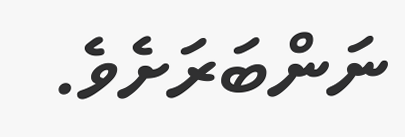ނަންބަރަށެވެ.